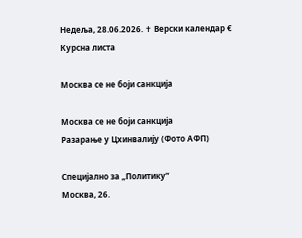Недеља, 28.06.2026. ✝ Верски календар € Курсна листа

Москва се не боји санкција

Москва се не боји санкција
Разарање у Цхинвалију (Фото АФП)

Специјално за „Политику”
Москва, 26.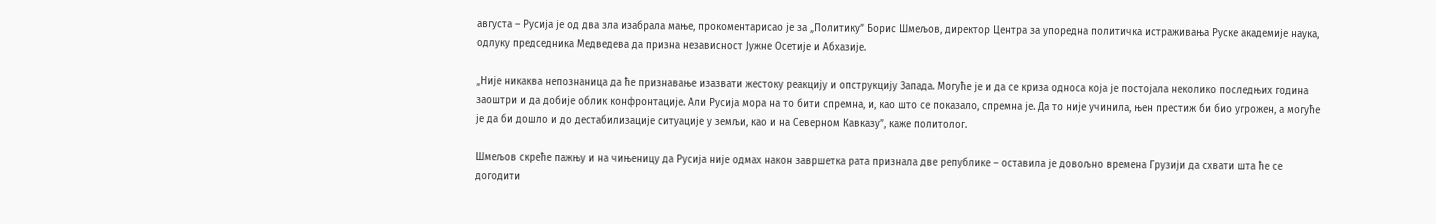августа – Русија је од два зла изабрала мање, прокоментарисао је за „Политику” Борис Шмељов, директор Центра за упоредна политичка истраживања Руске академије наука, одлуку председника Медведева да призна независност Јужне Осетије и Абхазије.

„Није никаква непознаница да ће признавање изазвати жестоку реакцију и опструкцију Запада. Могуће је и да се криза односа која је постојала неколико последњих година заоштри и да добије облик конфронтације. Али Русија мора на то бити спремна, и, као што се показало, спремна је. Да то није учинила, њен престиж би био угрожен, а могуће је да би дошло и до дестабилизације ситуације у земљи, као и на Северном Кавказу”, каже политолог.

Шмељов скреће пажњу и на чињеницу да Русија није одмах након завршетка рата признала две републике – оставила је довољно времена Грузији да схвати шта ће се догодити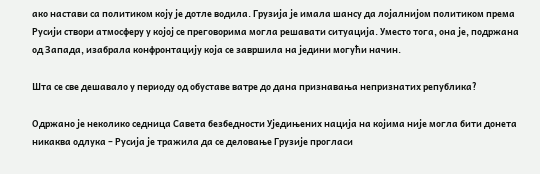ако настави са политиком коју је дотле водила. Грузија је имала шансу да лојалнијом политиком према Русији створи атмосферу у којој се преговорима могла решавати ситуација. Уместо тога, она је, подржана од Запада, изабрала конфронтацију која се завршила на једини могући начин.

Шта се све дешавало у периоду од обуставе ватре до дана признавања непризнатих република?

Одржано је неколико седница Савета безбедности Уједињених нација на којима није могла бити донета никаква одлука – Русија је тражила да се деловање Грузије прогласи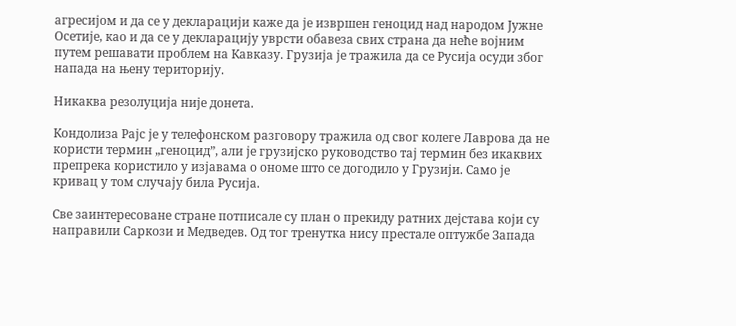агресијом и да се у декларацији каже да је извршен геноцид над народом Јужне Осетије, као и да се у декларацију уврсти обавеза свих страна да неће војним путем решавати проблем на Кавказу. Грузија је тражила да се Русија осуди због напада на њену територију.

Никаква резолуција није донета.

Кондолиза Рајс је у телефонском разговору тражила од свог колеге Лаврова да не користи термин „геноцид”, али је грузијско руководство тај термин без икаквих препрека користило у изјавама о ономе што се догодило у Грузији. Само је кривац у том случају била Русија.

Све заинтересоване стране потписале су план о прекиду ратних дејстава који су направили Саркози и Медведев. Од тог тренутка нису престале оптужбе Запада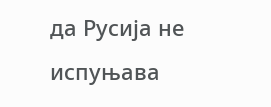да Русија не испуњава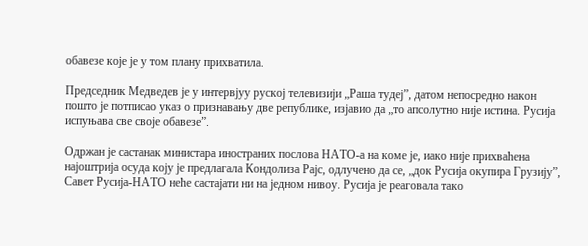обавезе које је у том плану прихватила.

Председник Медведев је у интервјуу руској телевизији „Раша тудеј”, датом непосредно након пошто је потписао указ о признавању две републике, изјавио да „то апсолутно није истина. Русија испуњава све своје обавезе”.

Одржан је састанак министара иностраних послова НАТО-а на коме је, иако није прихваћена најоштрија осуда коју је предлагала Кондолиза Рајс, одлучено да се, „док Русија окупира Грузију”, Савет Русија-НАТО неће састајати ни на једном нивоу. Русија је реаговала тако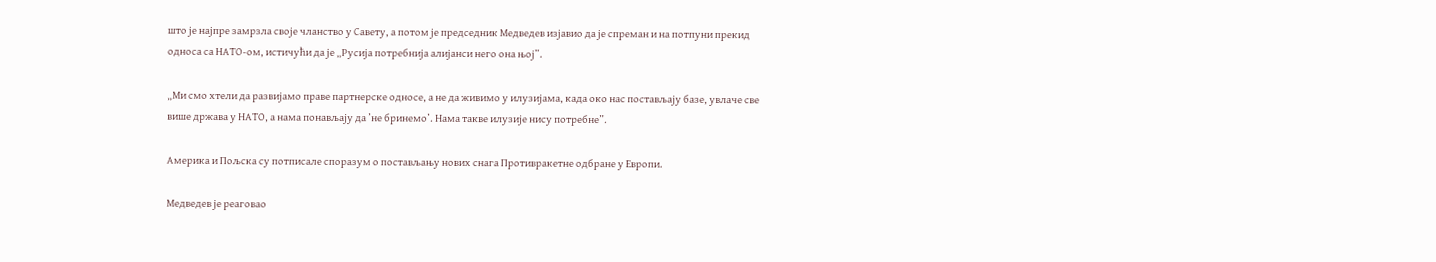што је најпре замрзла своје чланство у Савету, а потом је председник Медведев изјавио да је спреман и на потпуни прекид односа са НАТО-ом, истичући да је „Русија потребнија алијанси него она њој”.

„Ми смо хтели да развијамо праве партнерске односе, а не да живимо у илузијама, када око нас постављају базе, увлаче све више држава у НАТО, а нама понављају да ’не бринемо’. Нама такве илузије нису потребне”.

Америка и Пољска су потписале споразум о постављању нових снага Противракетне одбране у Европи.

Медведев је реаговао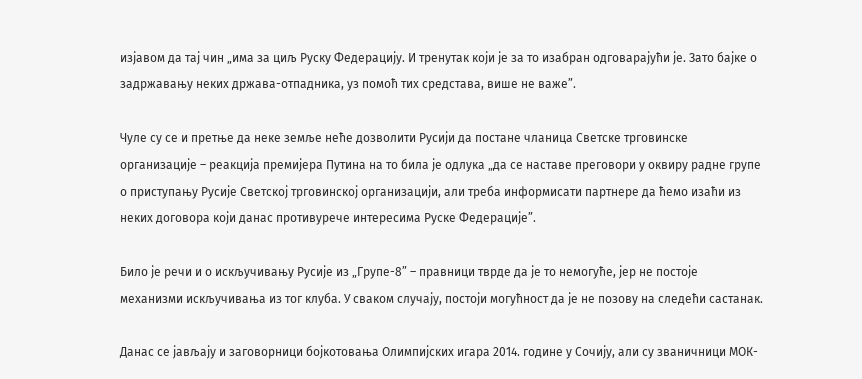изјавом да тај чин „има за циљ Руску Федерацију. И тренутак који је за то изабран одговарајући је. Зато бајке о задржавању неких држава-отпадника, уз помоћ тих средстава, више не важе”.

Чуле су се и претње да неке земље неће дозволити Русији да постане чланица Светске трговинске организације – реакција премијера Путина на то била је одлука „да се наставе преговори у оквиру радне групе о приступању Русије Светској трговинској организацији, али треба информисати партнере да ћемо изаћи из неких договора који данас противурече интересима Руске Федерације”.

Било је речи и о искључивању Русије из „Групе-8” – правници тврде да је то немогуће, јер не постоје механизми искључивања из тог клуба. У сваком случају, постоји могућност да је не позову на следећи састанак.

Данас се јављају и заговорници бојкотовања Олимпијских игара 2014. године у Сочију, али су званичници МОК-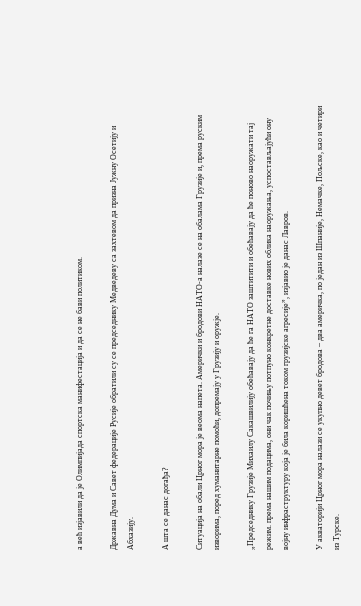а већ изјавили да је Олимпијада спортска манифестација и да се не бави политиком.

Државна Дума и Савет федерације Русије обратили су се председнику Медведеву са захтевом да призна Јужну Осетију и Абхазију.

А шта се данас догађа?

Ситуација на обали Црног мора је веома напета. Амерички и бродови НАТО-а налазе се на обалама Грузије и, према руским изворима, поред хуманитарне помоћи, допремају у Грузију и оружје.

„Председнику Грузије Михаилу Сакашвилију обећавају да ће га НАТО заштитити и обећавају да ће поново наоружати тај режим. према нашим подацима, они чак почињу потпуно конкретне доставке нових облика наоружања, успостављајући ону војну инфраструктуру која је била коришћена током грузијске агресије”, изјавио је данас Лавров.

У акваторији Црног мора налази се укупно девет бродова – два америчка, по један из Шпаније, Немачке, Пољске, као и четири из Турске.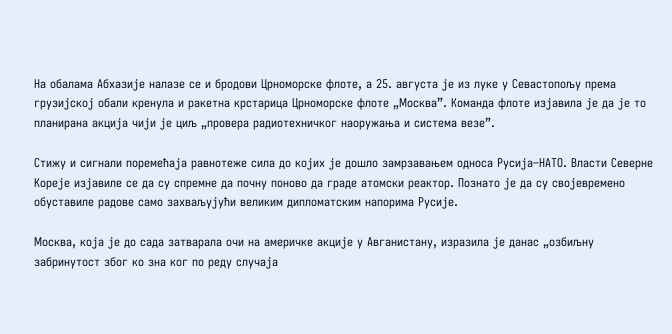На обалама Абхазије налазе се и бродови Црноморске флоте, а 25. августа је из луке у Севастопољу према грузијској обали кренула и ракетна крстарица Црноморске флоте „Москва”. Команда флоте изјавила је да је то планирана акција чији је циљ „провера радиотехничког наоружања и система везе”.

Стижу и сигнали поремећаја равнотеже сила до којих је дошло замрзавањем односа Русија–НАТО. Власти Северне Кореје изјавиле се да су спремне да почну поново да граде атомски реактор. Познато је да су својевремено обуставиле радове само захваљујући великим дипломатским напорима Русије.

Москва, која је до сада затварала очи на америчке акције у Авганистану, изразила је данас „озбиљну забринутост због ко зна ког по реду случаја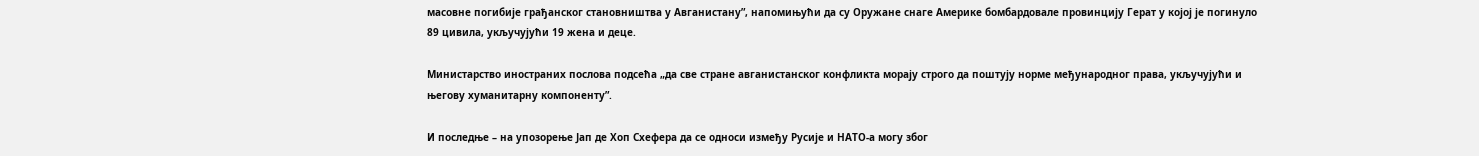масовне погибије грађанског становништва у Авганистану”, напомињући да су Оружане снаге Америке бомбардовале провинцију Герат у којој је погинуло 89 цивила, укључујући 19 жена и деце.

Министарство иностраних послова подсећа „да све стране авганистанског конфликта морају строго да поштују норме међународног права, укључујући и његову хуманитарну компоненту”.

И последње – на упозорење Јап де Хоп Схефера да се односи између Русије и НАТО-а могу због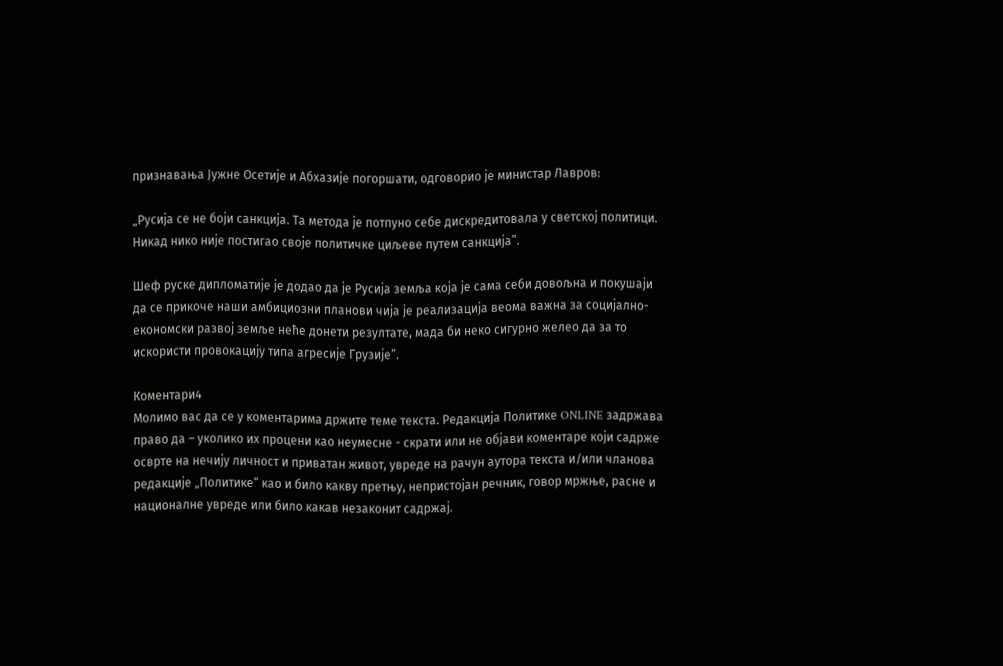признавања Јужне Осетије и Абхазије погоршати, одговорио је министар Лавров:

„Русија се не боји санкција. Та метода је потпуно себе дискредитовала у светској политици. Никад нико није постигао своје политичке циљеве путем санкција”.

Шеф руске дипломатије је додао да је Русија земља која је сама себи довољна и покушаји да се прикоче наши амбициозни планови чија је реализација веома важна за социјално-економски развој земље неће донети резултате, мада би неко сигурно желео да за то искористи провокацију типа агресије Грузије”.

Коментари4
Молимо вас да се у коментарима држите теме текста. Редакција Политике ONLINE задржава право да – уколико их процени као неумесне - скрати или не објави коментаре који садрже осврте на нечију личност и приватан живот, увреде на рачун аутора текста и/или чланова редакције „Политике“ као и било какву претњу, непристојан речник, говор мржње, расне и националне увреде или било какав незаконит садржај.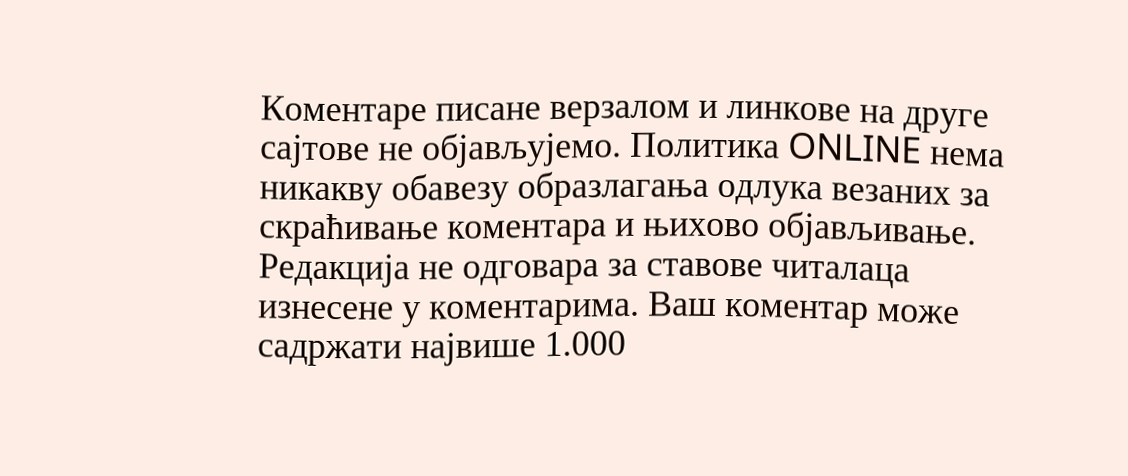Коментаре писане верзалом и линкове на друге сајтове не објављујемо. Политика ONLINE нема никакву обавезу образлагања одлука везаних за скраћивање коментара и њихово објављивање. Редакција не одговара за ставове читалаца изнесене у коментарима. Ваш коментар може садржати највише 1.000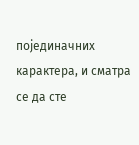појединачних карактера, и сматра се да сте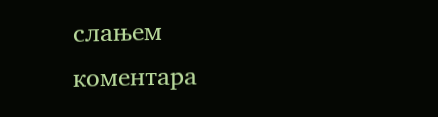слањем коментара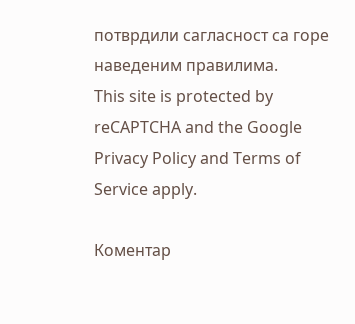потврдили сагласност са горе наведеним правилима.
This site is protected by reCAPTCHA and the Google Privacy Policy and Terms of Service apply.

Комeнтар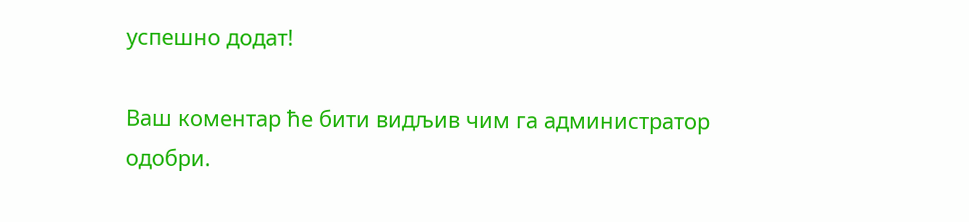успeшно додат!

Ваш комeнтар ћe бити видљив чим га администратор одобри.